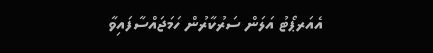އެއަރޕޯޓު އަލަން ސަރުކާރުން ހަމަޖައްސާފައިވާ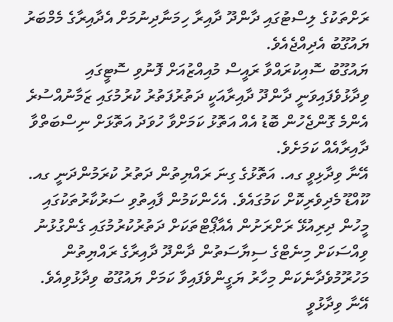ރަށްތަކުގެ ލިސްޓުގައި ދާންދޫ ދާއިރާ ހިމަނާދިނުމަށް އެދާއިރާގެ މެމްބަރު ޔައުގޫބު އެދިއްޖެއެވެ.
ޔައުގޫބު ސޮއިކުރައްވާ ރައީސް މުއިއްޒުއަށް ފޮނުވި ސޮޓީގައި ވިދާޅުވެފައިވަނީ ދާންދޫ ދާއިރާއަކީ ދަތުރުފަތުރު ކުރުމުގައި ޒަމާނުއްސުރެ އެންމެ ގޮންޖެހުން ބޮޑު އެއް އަތޮޅު ކަމަށްވާ ހުވަދު އަތޮޅަށް ނިސްބަތްވާ ދާއިރާއެއް ކަމަށެވެ.
އޭނާ ވިދާޅިވީ ގއ. އަތޮޅުގެ ގިނަ ރައްޔިތުން ދަތުރު ކުރަމުންދަނީ ގއ. ކޫއްޑޫ މެދިވެރިކޮށް ކަމުގައެވެ. އެހެންކަމުން ފާއިތުވި ސަރުކާރުތަކުގައި މީހުން ދިރިއުޅޭ ރަށްރަށުން އެއާޕޯޓްތަކަށް ދަތުރުކުރުމުގައި ގެންގުޅުނު ވިއްސަކަށް މިނެޓްގެ ސިޔާސަތުން ދާންދޫ ދާއިރާގެ ރައްޔިތުން މަހުރޫމުވެދާނެކަން މިހާރު ޔަގީންވެފައިވާ ކަމަށް ޔައުގޫބު ވިދާޅުވިއެވެ.
އޭނާ ވިދާޅުވީ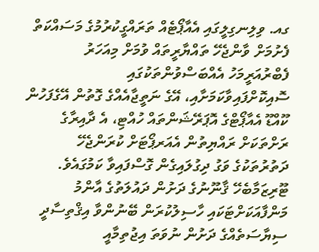ގއ. ވިލިނގިލީގައި އެއާޕޯޓެއް ތަރައްގީކުރުމުގެ މަސައްކަތް ފެށުމަށް ވާންޖެހޭ ތައްޔާރީތައް ވުމަށް މިއަހަރު ފެބްރުއަރީމަހު އެއްބަސްވުންތަކުގައި ސޮއިކޮށްފައިވާކަމަށާއި، އޭގެ ނަތީޖާއެއްގެ ގޮތުން އޭގެފަހުން ކޫއްޑޫ އެއާޕޯޓްގެ އޮޕަރޭޝަންތައް ހުއްޓި، އެ ދާއިރާގެ ރަށްތަކަށް ރައްޔިތުން އެއަރޕޯޓަށް ކުރަންޖެހޭ ދަތުރުތަކުގެ ވަގު ދިގުލައިގެން ގޮސްފައިވާ ކަމުގައެވެ.
ޓޫރިޒަމާބެހޭ ޤާނޫނުގެ ދަށުން ދައުލަތުގެ އާންމު މަންފާއަކަށްޓަކައި ހާސިލުކުރަން ބޭނުންވާ އިޤްތިސާދީ ސިޔާސަތެއްގެ ދަށުން ނުވަތަ އިޖުތިމާއީ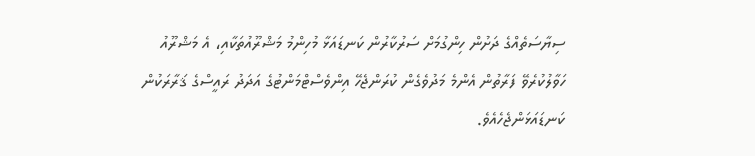ސިޔާސަތެއްގެ ދަށުން ހިންގުމަށް ސަރުކާރުން ކަނޑައަޅާ މުހިންމު މަޝްރޫއުތަކާއި، އެ މަޝްރޫއު ހަވާލުކުރެވޭ ފަރާތުން އެންމެ މަދުވެގެން ކުރަންޖެހޭ އިންވެސްޓްމަންޓުގެ އަދަދު ރައީސްގެ ޤަރާރަކުން ކަނޑައަޅަންޖެހެއެވެ.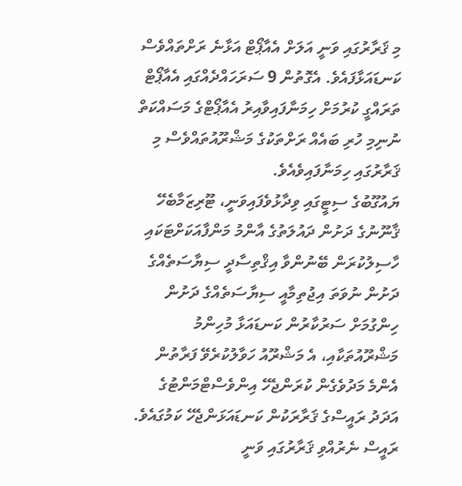މި ޤަރާރުގައި ވަނީ އަލަށް އެއާޕޯޓް އަޅާނެ ރަށްތައްވެސް ކަނޑައަޅާފައެވެ. އެގޮތުން 9 ސަރަހައްދެއްގައި އެއާޕޯޓް ތަރައްގީ ކުރުމަށް ހިމަނާފައިވާއިރު އެއާޕޯޓްގެ މަސައްކަތް ނުނިމި ހުރި ބައެއް ރަށްތަކުގެ މަޝްރޫއުތައްވެސް މި ޤަރާރުގައި ހިމަނާފައިވެއެވެ.
ޔައުގޫބުގެ ސިޓީގައި ވިދާޅުވެފައިވަނީ، ޓޫރިޒަމާބެހޭ ޤާނޫނުގެ ދަށުން ދައުލަތުގެ އާންމު މަންފާއަކަށްޓަކައި ހާސިލުކުރަން ބޭނުންވާ އިޤްތިސާދީ ސިޔާސަތެއްގެ ދަށުން ނުވަތަ އިޖުތިމާއީ ސިޔާސަތެއްގެ ދަށުން ހިންގުމަށް ސަރުކާރުން ކަނޑައަޅާ މުހިންމު މަޝްރޫއުތަކާއި، އެ މަޝްރޫއު ހަވާލުކުރެވޭ ފަރާތުން އެންމެ މަދުވެގެން ކުރަންޖެހޭ އިންވެސްޓްމަންޓުގެ އަދަދު ރައީސްގެ ޤަރާރަކުން ކަނޑައަޅަންޖެހޭ ކަމުގައެވެ.
ރައީސް ނެރުއްވި ޤަރާރުގައި ވަނީ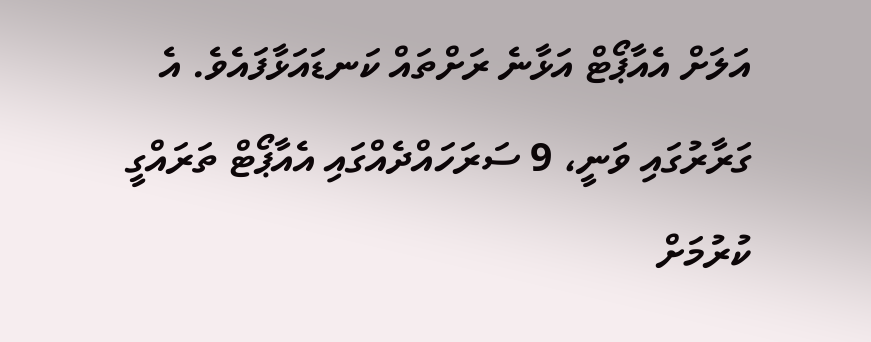އަލަށް އެއާޕޯޓް އަޅާނެ ރަށްތައް ކަނޑައަޅާފައެވެ. އެ ގަރާރުގައި ވަނީ، 9 ސަރަހައްދެއްގައި އެއާޕޯޓް ތަރައްގީ ކުރުމަށް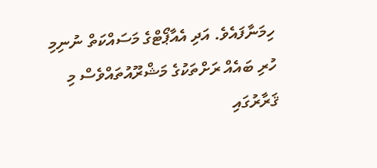ހިމަނާފައެވެ. އަދި އެއާޕޯޓްގެ މަސައްކަތް ނުނިމި ހުރި ބައެއް ރަށްތަކުގެ މަޝްރޫއުތައްވެސް މި ޤަރާރުގައި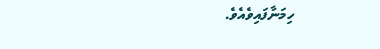ހިމަނާފައިވެއެވެ.